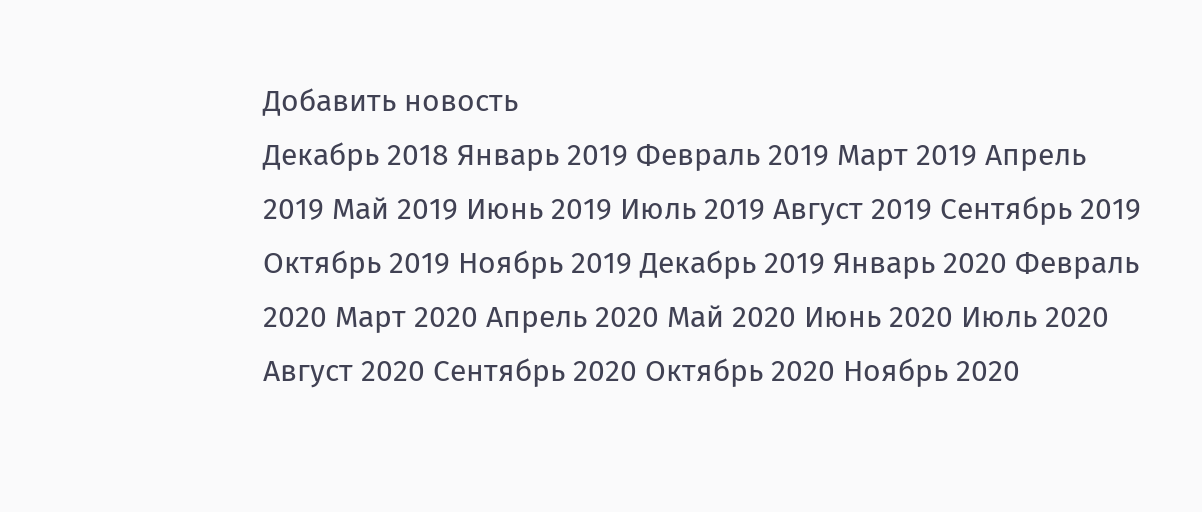Добавить новость
Декабрь 2018 Январь 2019 Февраль 2019 Март 2019 Апрель 2019 Май 2019 Июнь 2019 Июль 2019 Август 2019 Сентябрь 2019 Октябрь 2019 Ноябрь 2019 Декабрь 2019 Январь 2020 Февраль 2020 Март 2020 Апрель 2020 Май 2020 Июнь 2020 Июль 2020 Август 2020 Сентябрь 2020 Октябрь 2020 Ноябрь 2020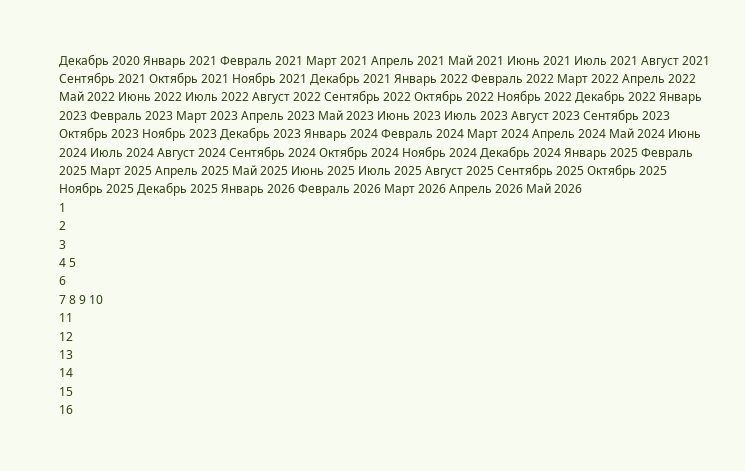Декабрь 2020 Январь 2021 Февраль 2021 Март 2021 Апрель 2021 Май 2021 Июнь 2021 Июль 2021 Август 2021 Сентябрь 2021 Октябрь 2021 Ноябрь 2021 Декабрь 2021 Январь 2022 Февраль 2022 Март 2022 Апрель 2022 Май 2022 Июнь 2022 Июль 2022 Август 2022 Сентябрь 2022 Октябрь 2022 Ноябрь 2022 Декабрь 2022 Январь 2023 Февраль 2023 Март 2023 Апрель 2023 Май 2023 Июнь 2023 Июль 2023 Август 2023 Сентябрь 2023 Октябрь 2023 Ноябрь 2023 Декабрь 2023 Январь 2024 Февраль 2024 Март 2024 Апрель 2024 Май 2024 Июнь 2024 Июль 2024 Август 2024 Сентябрь 2024 Октябрь 2024 Ноябрь 2024 Декабрь 2024 Январь 2025 Февраль 2025 Март 2025 Апрель 2025 Май 2025 Июнь 2025 Июль 2025 Август 2025 Сентябрь 2025 Октябрь 2025 Ноябрь 2025 Декабрь 2025 Январь 2026 Февраль 2026 Март 2026 Апрель 2026 Май 2026
1
2
3
4 5
6
7 8 9 10
11
12
13
14
15
16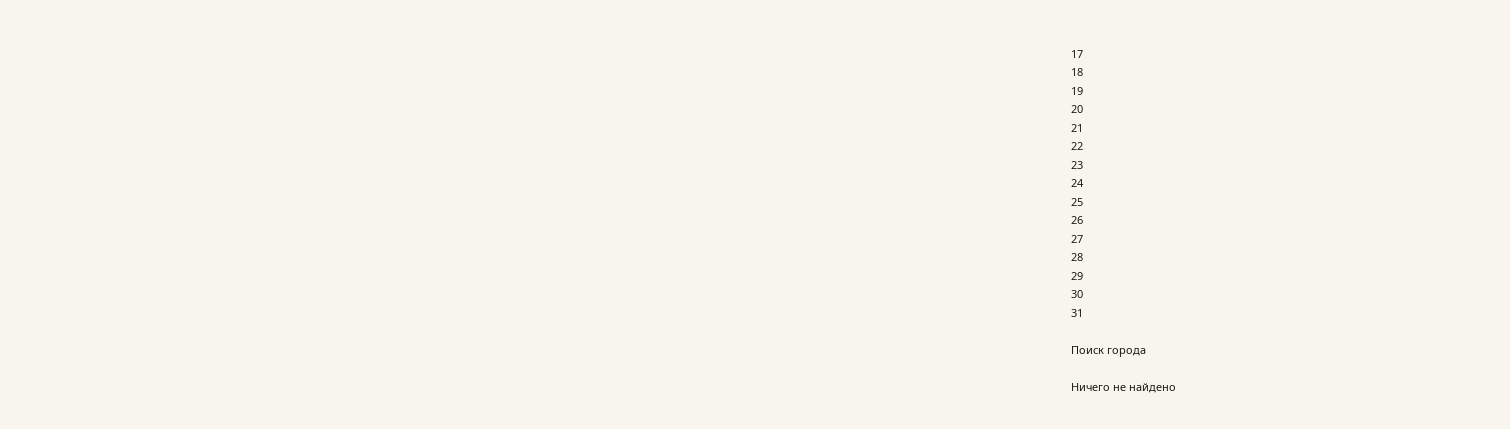17
18
19
20
21
22
23
24
25
26
27
28
29
30
31

Поиск города

Ничего не найдено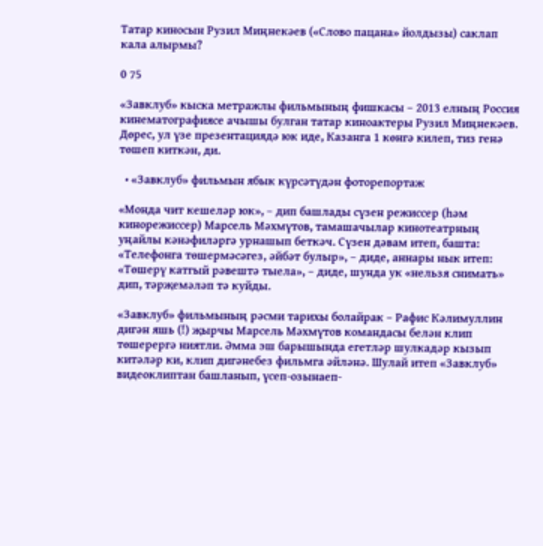Татар киносын Рузил Миңнекәев («Слово пацана» йолдызы) саклап кала алырмы?

0 75

«Завклуб» кыска метражлы фильмының фишкасы – 2013 елның Россия кинематографиясе ачышы булган татар киноактеры Рузил Миңнекәев. Дөрес, ул үзе презентациядә юк иде, Казанга 1 көнгә килеп, тиз генә төшеп киткән, ди.

  • «Завклуб» фильмын ябык күрсәтүдән фоторепортаж

«Монда чит кешеләр юк», – дип башлады сүзен режиссер (һәм кинорежиссер) Марсель Мәхмүтов, тамашачылар кинотеатрның уңайлы кәнәфиләргә урнашып беткәч. Сүзен дәвам итеп, башта: «Телефонга төшермәсәгез, әйбәт булыр», – диде, аннары нык итеп: «Төшерү катгый рәвештә тыела», – диде, шунда ук «нельзя снимать» дип, тәрҗемәләп тә куйды.

«Завклуб» фильмының рәсми тарихы болайрак – Рафис Кәлимуллин дигән яшь (!) җырчы Марсель Мәхмүтов командасы белән клип төшерергә ниятли. Әмма эш барышында егетләр шулкадәр кызып китәләр ки, клип дигәнебез фильмга әйләнә. Шулай итеп «Завклуб» видеоклиптан башланып, үсеп-озынаеп-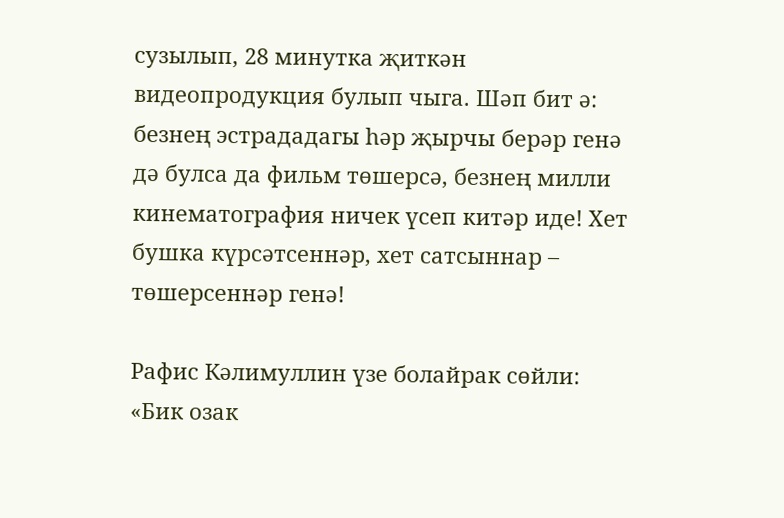сузылып, 28 минутка җиткән видеопродукция булып чыга. Шәп бит ә: безнең эстрададагы һәр җырчы берәр генә дә булса да фильм төшерсә, безнең милли кинематография ничек үсеп китәр иде! Хет бушка күрсәтсеннәр, хет сатсыннар – төшерсеннәр генә!

Рафис Кәлимуллин үзе болайрак сөйли: «Бик озак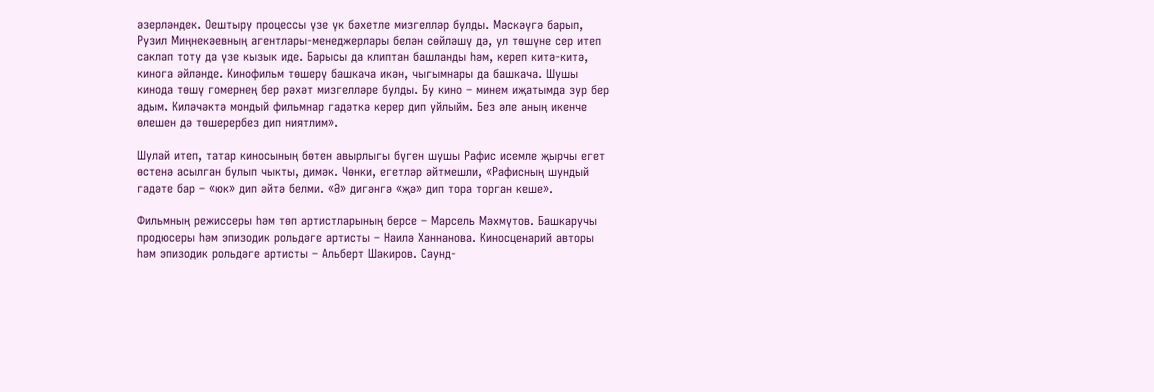әзерләндек. Оештыру процессы үзе үк бәхетле мизгелләр булды. Мәскәүгә барып, Рузил Миңнекәевның агентлары-менеджерлары белән сөйләшү дә, ул төшүне сер итеп саклап тоту да үзе кызык иде. Барысы да клиптан башланды һәм, кереп китә-китә, кинога әйләнде. Кинофильм төшерү башкача икән, чыгымнары да башкача. Шушы кинода төшү гомернең бер рәхәт мизгелләре булды. Бу кино – минем иҗатымда зур бер адым. Киләчәктә мондый фильмнар гадәткә керер дип уйлыйм. Без әле аның икенче өлешен дә төшерербез дип ниятлим».

Шулай итеп, татар киносының бөтен авырлыгы бүген шушы Рафис исемле җырчы егет өстенә асылган булып чыкты, димәк. Чөнки, егетләр әйтмешли, «Рафисның шундый гадәте бар – «юк» дип әйтә белми. «Ә» дигәнгә «җә» дип тора торган кеше».

Фильмның режиссеры һәм төп артистларының берсе – Марсель Мәхмүтов. Башкаручы продюсеры һәм эпизодик рольдәге артисты – Наилә Ханнанова. Киносценарий авторы һәм эпизодик рольдәге артисты – Альберт Шакиров. Саунд-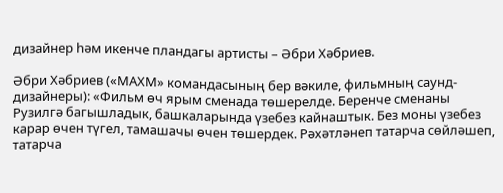дизайнер һәм икенче пландагы артисты – Әбри Хәбриев.

Әбри Хәбриев («МАХМ» командасының бер вәкиле, фильмның саунд-дизайнеры): «Фильм өч ярым сменада төшерелде. Беренче сменаны Рузилгә багышладык, башкаларында үзебез кайнаштык. Без моны үзебез карар өчен түгел, тамашачы өчен төшердек. Рәхәтләнеп татарча сөйләшеп, татарча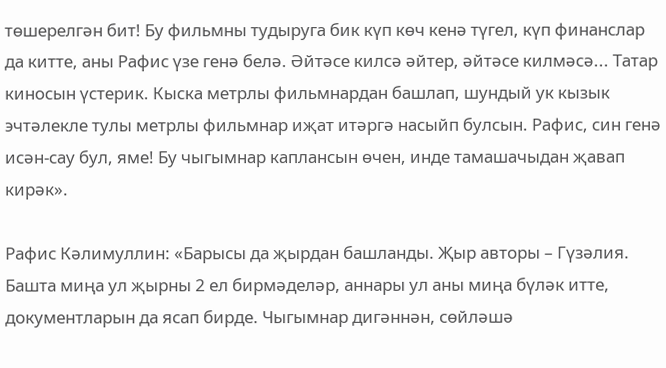төшерелгән бит! Бу фильмны тудыруга бик күп көч кенә түгел, күп финанслар да китте, аны Рафис үзе генә белә. Әйтәсе килсә әйтер, әйтәсе килмәсә... Татар киносын үстерик. Кыска метрлы фильмнардан башлап, шундый ук кызык эчтәлекле тулы метрлы фильмнар иҗат итәргә насыйп булсын. Рафис, син генә исән-сау бул, яме! Бу чыгымнар каплансын өчен, инде тамашачыдан җавап кирәк».

Рафис Кәлимуллин: «Барысы да җырдан башланды. Җыр авторы – Гүзәлия. Башта миңа ул җырны 2 ел бирмәделәр, аннары ул аны миңа бүләк итте, документларын да ясап бирде. Чыгымнар дигәннән, сөйләшә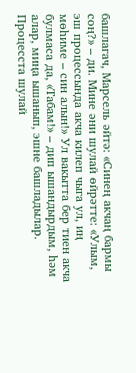башлагач, Марсель әйтә: «Синең акчаң бармы соң?» – ди. Мине әни шулай өйрәтте: «Улым, эш процессында акча килеп чыга ул, иң мөһиме – син алын!» Ул вакытта бер тиен акча булмаса да, «Табам!» – дип ышандырдым, һәм алар, миңа ышанып, эшне башладылар. Процесста шулай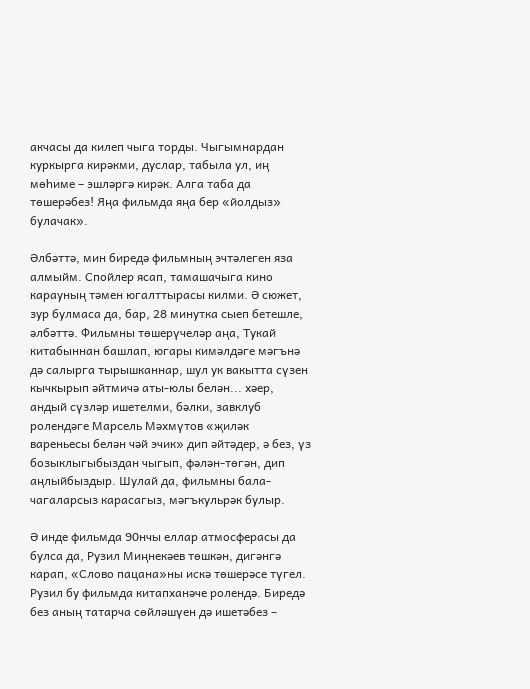акчасы да килеп чыга торды. Чыгымнардан куркырга кирәкми, дуслар, табыла ул, иң мөһиме – эшләргә кирәк. Алга таба да төшерәбез! Яңа фильмда яңа бер «йолдыз» булачак».

Әлбәттә, мин биредә фильмның эчтәлеген яза алмыйм. Спойлер ясап, тамашачыга кино карауның тәмен югалттырасы килми. Ә сюжет, зур булмаса да, бар, 28 минутка сыеп бетешле, әлбәттә. Фильмны төшерүчеләр аңа, Тукай китабыннан башлап, югары кимәлдәге мәгънә дә салырга тырышканнар, шул ук вакытта сүзен кычкырып әйтмичә аты-юлы белән... хәер, андый сүзләр ишетелми, бәлки, завклуб ролендәге Марсель Мәхмүтов «җиләк вареньесы белән чәй эчик» дип әйтәдер, ә без, үз бозыклыгыбыздан чыгып, фәлән-төгән, дип аңлыйбыздыр. Шулай да, фильмны бала-чагаларсыз карасагыз, мәгъкульрәк булыр.

Ә инде фильмда 90нчы еллар атмосферасы да булса да, Рузил Миңнекәев төшкән, дигәнгә карап, «Слово пацана»ны искә төшерәсе түгел. Рузил бу фильмда китапханәче ролендә. Биредә без аның татарча сөйләшүен дә ишетәбез –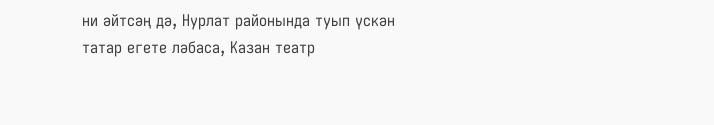ни әйтсәң дә, Нурлат районында туып үскән татар егете ләбаса, Казан театр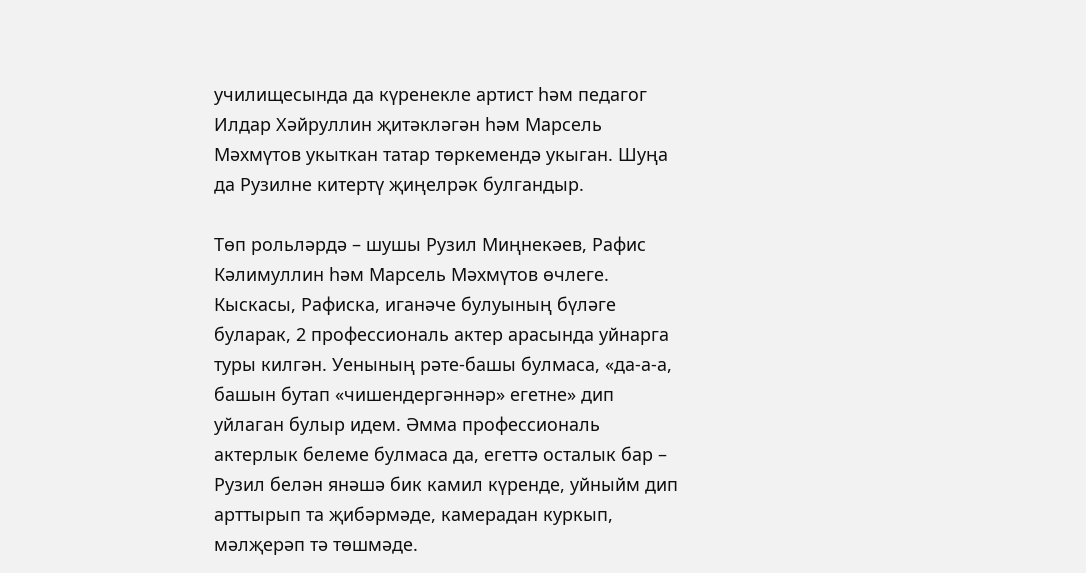училищесында да күренекле артист һәм педагог Илдар Хәйруллин җитәкләгән һәм Марсель Мәхмүтов укыткан татар төркемендә укыган. Шуңа да Рузилне китертү җиңелрәк булгандыр.

Төп рольләрдә – шушы Рузил Миңнекәев, Рафис Кәлимуллин һәм Марсель Мәхмүтов өчлеге. Кыскасы, Рафиска, иганәче булуының бүләге буларак, 2 профессиональ актер арасында уйнарга туры килгән. Уенының рәте-башы булмаса, «да-а-а, башын бутап «чишендергәннәр» егетне» дип уйлаган булыр идем. Әмма профессиональ актерлык белеме булмаса да, егеттә осталык бар – Рузил белән янәшә бик камил күренде, уйныйм дип арттырып та җибәрмәде, камерадан куркып, мәлҗерәп тә төшмәде.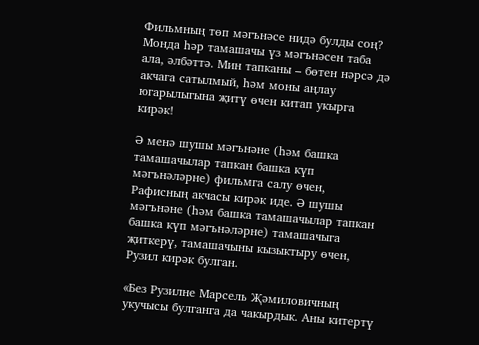Фильмның төп мәгънәсе нидә булды соң? Монда һәр тамашачы үз мәгънәсен таба ала, әлбәттә. Мин тапканы – бөтен нәрсә дә акчага сатылмый, һәм моны аңлау югарылыгына җитү өчен китап укырга кирәк!

Ә менә шушы мәгънәне (һәм башка тамашачылар тапкан башка күп мәгънәләрне) фильмга салу өчен, Рафисның акчасы кирәк иде. Ә шушы мәгънәне (һәм башка тамашачылар тапкан башка күп мәгънәләрне) тамашачыга җиткерү, тамашачыны кызыктыру өчен, Рузил кирәк булган.

«Без Рузилне Марсель Җәмиловичның укучысы булганга да чакырдык. Аны китертү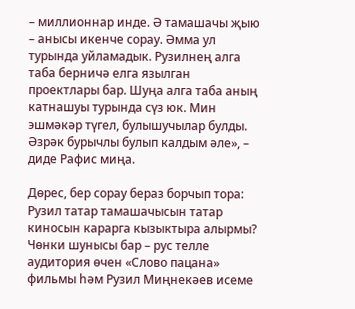– миллионнар инде. Ә тамашачы җыю – анысы икенче сорау. Әмма ул турында уйламадык. Рузилнең алга таба берничә елга язылган проектлары бар. Шуңа алга таба аның катнашуы турында сүз юк. Мин эшмәкәр түгел, булышучылар булды. Әзрәк бурычлы булып калдым әле», – диде Рафис миңа.

Дөрес, бер сорау бераз борчып тора: Рузил татар тамашачысын татар киносын карарга кызыктыра алырмы? Чөнки шунысы бар – рус телле аудитория өчен «Слово пацана» фильмы һәм Рузил Миңнекәев исеме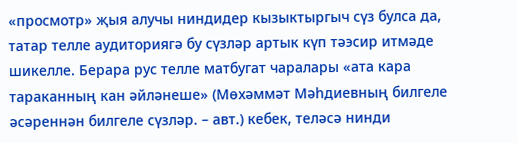«просмотр» җыя алучы ниндидер кызыктыргыч сүз булса да, татар телле аудиториягә бу сүзләр артык күп тәэсир итмәде шикелле. Берара рус телле матбугат чаралары «ата кара тараканның кан әйләнеше» (Мөхәммәт Мәһдиевның билгеле әсәреннән билгеле сүзләр. – авт.) кебек, теләсә нинди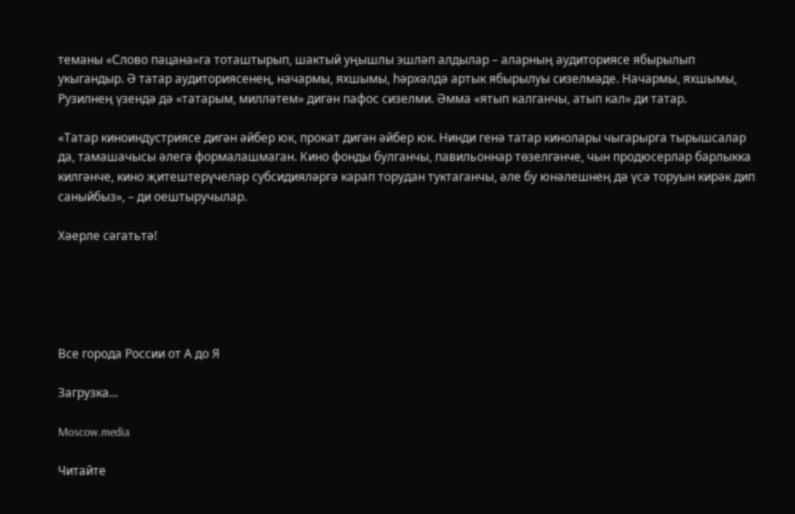теманы «Слово пацана»га тоташтырып, шактый уңышлы эшләп алдылар – аларның аудиториясе ябырылып укыгандыр. Ә татар аудиториясенең, начармы, яхшымы, һәрхәлдә артык ябырылуы сизелмәде. Начармы, яхшымы, Рузилнең үзендә дә «татарым, милләтем» дигән пафос сизелми. Әмма «ятып калганчы, атып кал» ди татар.

«Татар киноиндустриясе дигән әйбер юк, прокат дигән әйбер юк. Нинди генә татар кинолары чыгарырга тырышсалар да, тамашачысы әлегә формалашмаган. Кино фонды булганчы, павильоннар төзелгәнче, чын продюсерлар барлыкка килгәнче, кино җитештерүчеләр субсидияләргә карап торудан туктаганчы, әле бу юнәлешнең дә үсә торуын кирәк дип саныйбыз», – ди оештыручылар.

Хәерле сәгатьтә!





Все города России от А до Я

Загрузка...

Moscow.media

Читайте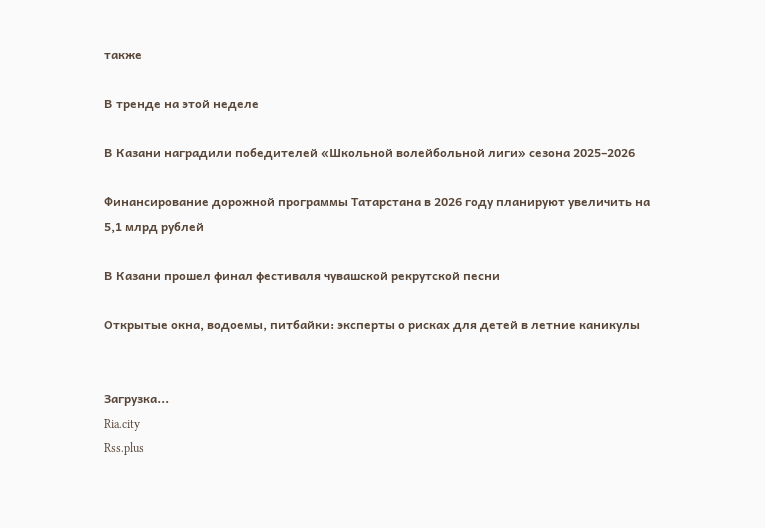также

В тренде на этой неделе

В Казани наградили победителей «Школьной волейбольной лиги» сезона 2025–2026

Финансирование дорожной программы Татарстана в 2026 году планируют увеличить на 5,1 млрд рублей

В Казани прошел финал фестиваля чувашской рекрутской песни

Открытые окна, водоемы, питбайки: эксперты о рисках для детей в летние каникулы


Загрузка...
Ria.city
Rss.plus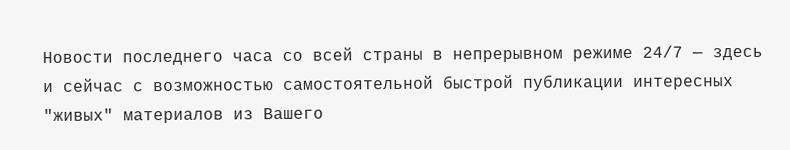Новости последнего часа со всей страны в непрерывном режиме 24/7 — здесь и сейчас с возможностью самостоятельной быстрой публикации интересных "живых" материалов из Вашего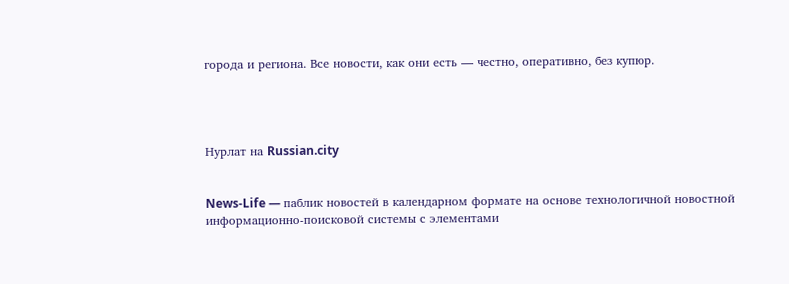города и региона. Все новости, как они есть — честно, оперативно, без купюр.




Нурлат на Russian.city


News-Life — паблик новостей в календарном формате на основе технологичной новостной информационно-поисковой системы с элементами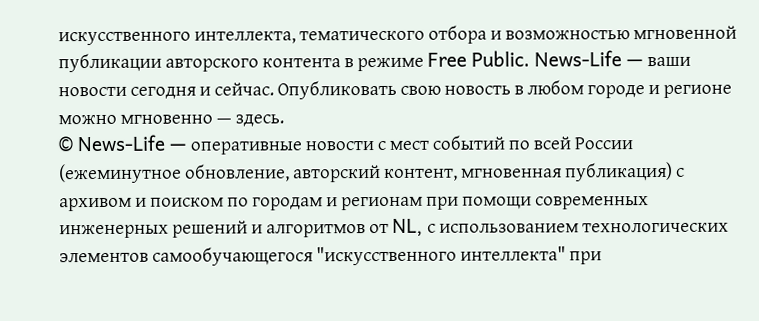искусственного интеллекта, тематического отбора и возможностью мгновенной публикации авторского контента в режиме Free Public. News-Life — ваши новости сегодня и сейчас. Опубликовать свою новость в любом городе и регионе можно мгновенно — здесь.
© News-Life — оперативные новости с мест событий по всей России (ежеминутное обновление, авторский контент, мгновенная публикация) с архивом и поиском по городам и регионам при помощи современных инженерных решений и алгоритмов от NL, с использованием технологических элементов самообучающегося "искусственного интеллекта" при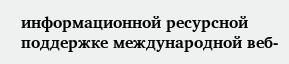информационной ресурсной поддержке международной веб-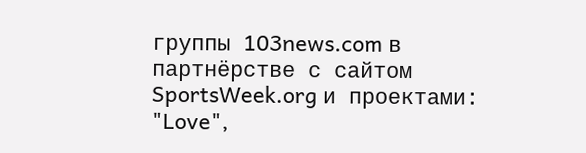группы 103news.com в партнёрстве с сайтом SportsWeek.org и проектами: "Love",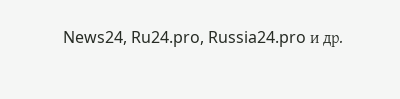News24, Ru24.pro, Russia24.pro и др.